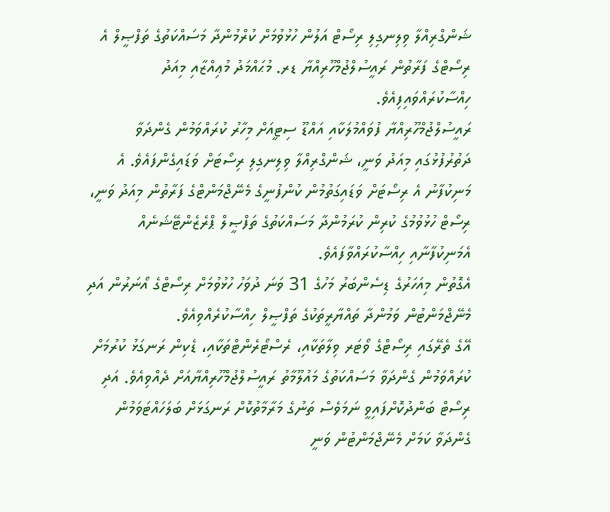ޝަންގްރިއްލާ ވިލިނގިލި ރިސޯޓް އަލުން ހުޅުވުމަށް ކުރްމުންދާ މަސައްކަތުގެ ތަފްޞީލް އެ ރިސޯޓްގެ ފަރާތުން ރައީސުލްޖުމްހޫރިއްޔާ ޑރ. މުޙައްމަދު މުޢިއްޒާއި މިއަދު ހިއްސާކުރައްވައިފިއެވެ.
ރައީސުލްޖުމްހޫރިއްޔާ ފުވައްމުލަކާއި އައްޑޫ ސިޓީއަށް މިހާރު ކުރައްވަމުން ގެންދަވާ ދަތުރުފުޅުގައި މިއަދު ވަނީ، ޝަންގްރިއްލާ ވިލިނގިލި ރިސޯޓަށް ވަޑައިގެންފައެވެ. އެ މަނިކުފާނު އެ ރިސޯޓަށް ވަޑައިގަތުމުން ކުންފުނީގެ މެނޭޖްމަންޓްގެ ފަރާތުން މިއަދު ވަނީ، ރިސޯޓް ހުޅުވުމުގެ ކުރިން ކުރަމުންދާ މަސައްކަތުގެ ތަފްޞީލް ޕްރެޒެންޓޭޝަނެއް އެމަނިކުފާނާއި ހިއްސާކުރައްވާފައެވެ.
އެގޮތުން މިއަހަރުގެ ޑިސެންބަރު މަހުގެ 31 ވަނަ ދުވަހު ހުޅުވުމަށް ރިސޯޓްގެ އޯނަރުން އަދި މެނޭޖްމަންޓުން ވަމުންދާ ތައްޔާރީތަކުގެ ތަފްޞީލް ހިއްސާކުރެއްވިއެވެ.
އޭގެ ތެރޭގައި ރިސޯޓްގެ ވޯޓަރ ވިލާތަކާއި، ރެސްޓޯރެންޓްތަކާއި، ޑެކިން ރަނގަޅު ކުރުމަށް ކުރައްވަމުން ގެންދަވާ މަސައްކަތުގެ މައުލޫމާތު ރައީސުލްޖުމްހޫރިއްޔާއަށް ދެއްވިއެވެ. އަދި ރިސޯޓް ބަންދުކޮށްފައިވީ ނަމަވެސް ތަނުގެ މަރާމާތުކޮށް ރަނގަޅަށް ބަލަހައްޓަވަމުން ގެންދަވާ ކަމަށް މެނޭޖްމަންޓުން ވަނީ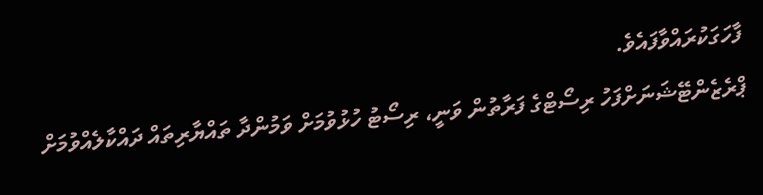ފާހަގަކުރައްވާފައެވެ.
ޕްރެޒެންޓޭޝަނަށްފަހު ރިސޯޓްގެ ފަރާތުން ވަނީ، ރިސޯޓު ހުޅުވުމަށް ވަމުންދާ ތައްޔާރިތައް ދައްކާލެއްވުމަށް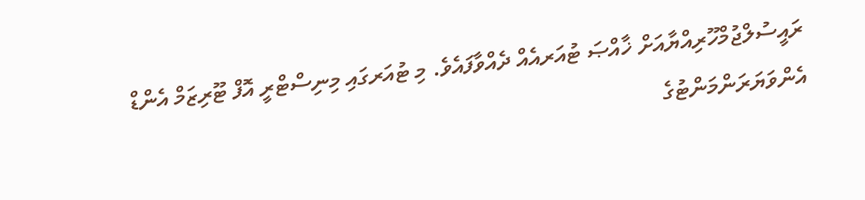ރައީސުލްޖުމްހޫރިއްޔާއަށް ޚާއްޞަ ޓުއަރއެއް ދެއްވާފައެވެ. މި ޓުއަރގައި މިނިސްޓްރީ އޮފް ޓޫރިޒަމް އެންޑް އެންވަޔަރަންމަންޓުގެ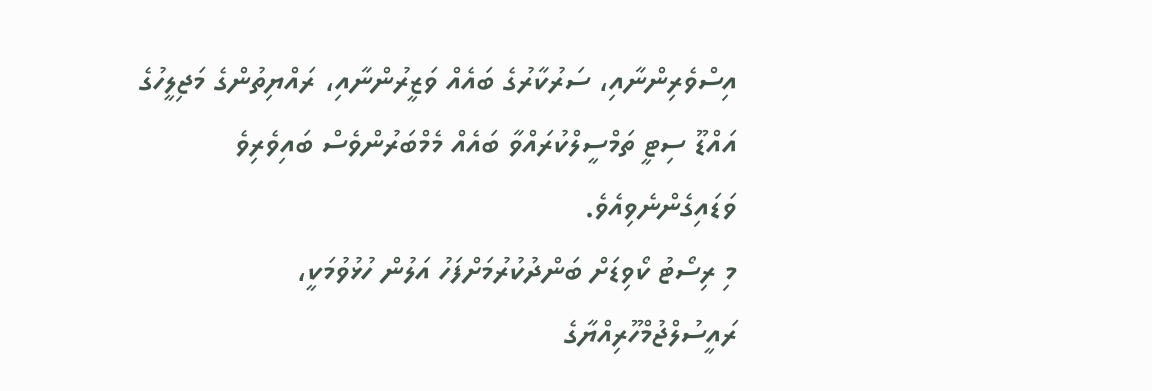އިސްވެރިންނާއި، ސަރުކާރުގެ ބައެއް ވަޒީރުންނާއި، ރައްޔިތުންގެ މަޖިލީހުގެ އައްޑޫ ސިޓީ ތަމްސީލްކުރައްވާ ބައެއް މެމްބަރުންވެސް ބައިވެރިވެ ވަޑައިގެންނެވިއެވެ.
މި ރިސޯޓު ކޯވިޑަށް ބަންދުކުރުމަށްފަހު އަލުން ހުޅުވުމަކީ، ރައީސުލްޖުމްހޫރިއްޔާގެ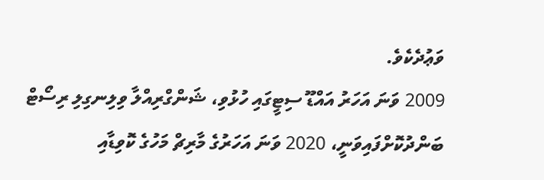ވަޢުދެކެވެ.
2009 ވަނަ އަހަރު އައްޑޫ ސިޓީގައި ހުޅުވި، ޝަންގްރިއްލާ ވިލިނގިލި ރިސޯޓް ބަންދުކޮށްފައިވަނީ، 2020 ވަނަ އަހަރުގެ މާރިޗް މަހުގެ ކޮވިޑާއި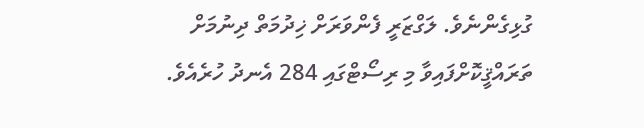ގުޅިގެންނެވެ. ލަގްޒަރީ ފެންވަރަށް ޚިދުމަތް ދިނުމަށް ތަރައްޤީކޮށްފައިވާ މި ރިސޯޓްގައި 284 އެނދު ހުރެއެވެ.